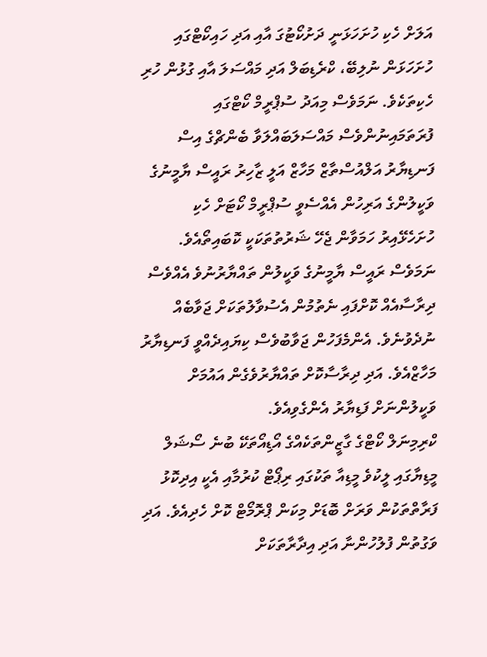އަލަށް ހެކި ހުށަހަޅަނީ ދަށުކޯޓުގަ އާއި އަދި ހައިކޯޓްގައި ހުށަހަޅަން ނުލިބޭ، ކްރެޑިބަލް އަދި މައްސަލަ އާއި ގުޅުން ހުރި ހެކިތަކެވެ. ނަމަވެސް މިއަދު ސުޕްރީމް ކޯޓްގައި ފުރަތަމައިނުންވެސް މައްސަލަބައްލަވާ ބެންޗްގެ އިސް ފަނޑިޔާރު އަލްއުސްތާޒް މަހާޒް އަލީ ޒާހިރު ރައީސް ޔާމީނުގެ ވަކީލުންގެ އަރިހުން އެއްސެވީ ސުޕްރީމް ކޯޓަށް ހެކި ހުށަހެޅޭއިރު ހަމަވާން ޖެހޭ ޝަރުތުތަކަކީ ކޮބައިތޯއެވެ. ނަމަވެސް ރައީސް ޔާމީނުގެ ވަކީލުން ތައްޔާރުނުވެ އެއްވެސް ދިރާސާއެއް ކޮށްފައި ނެތުމުން އެސުވާލުތަކަށް ޖަވާބެއް ނުދެވުނެވެ. އެންމެފަހުން ޖަވާބުވެސް ކިޔައިދެއްވީ ފަނޑިޔާރު މަހާޒްއެވެ. އަދި ދިރާސާކޮށް ތައްޔާރުވެގެން އައުމަށް ވަކީލުންނަށް ފަޑިޔާރު އެންގެވިއެވެ.
ކްރިމިނަލް ކޯޓްގެ ގާޒީންތަކެއްގެ އޯޑިއޯތަކޭ ބުނެ ސޯޝަލް މީޑިޔާގައި ލީކުވެ މީޑިއާ ތަކުގައި ރިޕޯޓް ކުރުމާއި އެކީ އިދިކޮޅު ފަރާތްތަކުން ވަރަށް ބޮޑަށް މިކަން ޕްރޮމޯޓް ކޮށް ހެދިއެވެ. އަދި ވަގުތުން ފުލުހުންނާ އަދި އިދާރާތަކަށް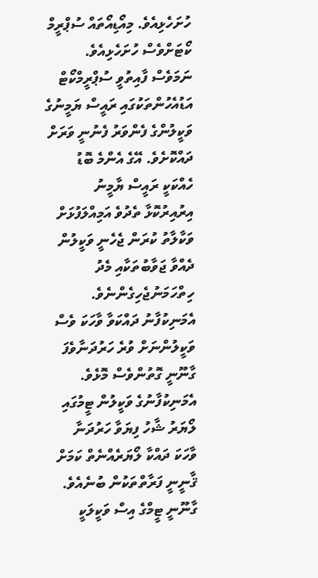ހުށަހެޅިއެވެ. މިއޯޑިއޯތައް ސުޕްރީމް ކޯޓަށްވެސް ހުށަހެޅިއެވެ. ނަމަވެސް ފާއިތުވީ ސުޕްރީމްކޯޓް އަޑުއެހުންތަކުގައި ރައީސް ޔަމީނުގެ ވަކީލުންގެ ފެންވަރު ފެނުނީ ވަރަށް ދައްކޮށެވެ. އޭގެ އެންމެ ބޮޑު ހެއްކަކީ ރައީސް ޔާމީނު އިރުއިރުކޮޅާ ތެދުވެ އަމިއްލަފުޅަށް ވަކާލާތު ކުރަން ޖެހެނީ ވަކީލުން ދެއްވާ ޖަވާބުތަކާއި މެދު ހިތްހަމަނުޖެހިގެންނެވެ. އެމަނިކުފާނު ދައްކަވާ ވާހަކަ ވެސް ވަކީލުންނަށް ވުރެ ހަރުދަނާވެފަ ގާނޫނީ ގޮތުންވެސް މޮޅެވެ.
އެމަނިކުފާނުގެ ވަކީލުން ޓީމުގައި ލޯޔަރު ޝާހު ފިޔަވާ ހަރުދަނާ ވާހަކަ ދައްކާ ލޯޔަރެއްނެތް ކަމަށް ޤާނީނީ ފަރާތްތަކުން ބުނެއެވެ. ގާނޫނީ ޓީމްގެ އިސް ވަކީލަކީ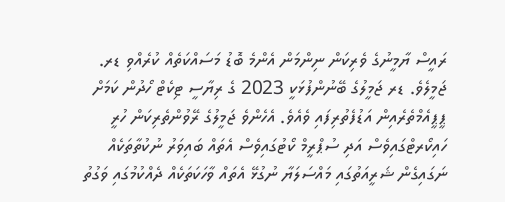ރައީސް ޔާމީނުގެ ވެރިކަން ނިންމަން އެންމެ ބޮޑު މަސައްކަތެއް ކުރެއްވި ޑރ. ޖަމީލެވެ. ޑރ ޖަމީލުގެ ބޭނުންފުޅަކީ 2023 ގެ ރިޔާސީ ޓިކެޓް ހޯދުން ކަމަށް ޕީޕީއެމްތެރެއިން އަޑުފެތުރިފައި ވެއެވެ. އެހެންވެ ޖަމީލުގެ ރޭވުންތެރިކަން ހުރީ ހައިކޯރޓްގައިވެސް އަދި ސުޕްރީމް ކޯޓުގައިވެސް އެތައް ބައިވަރު ނުކުތާތަކެއް ނަގައިގެން ޝަރީއަތުގައި މައްސަލަޔާ ނުގުޅޭ އެތައް ވާހަކަތަކެއް ދެއްކުމުގައި ވަގުތު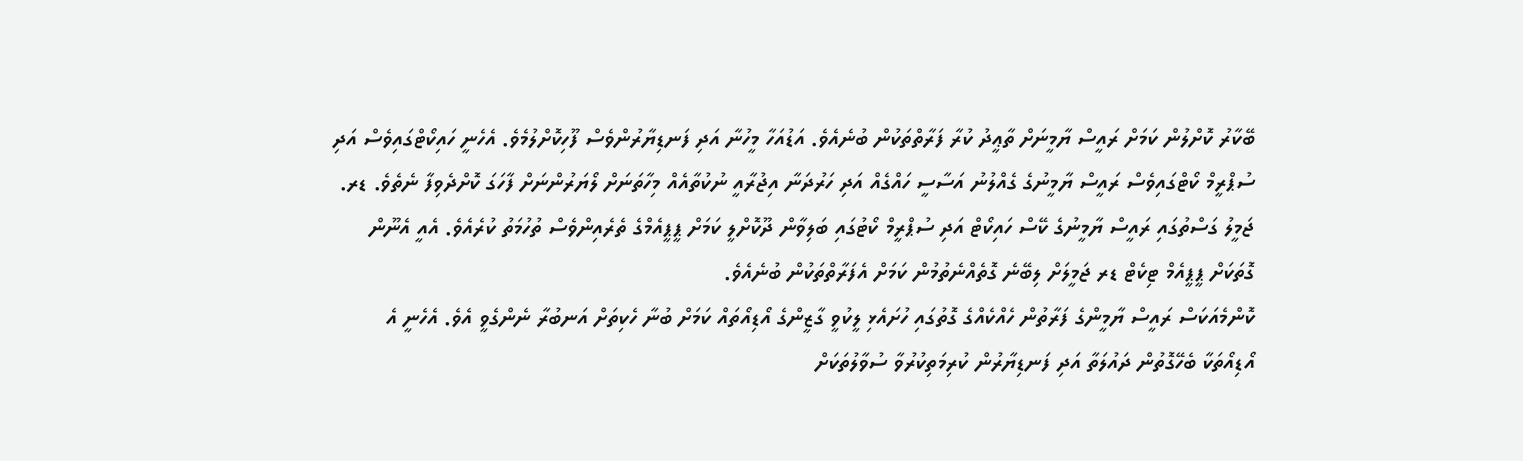ބޭކާރު ކޮށްލުން ކަމަށް ރައީސް ޔާމީނަށް ތާޢީދު ކުރާ ފަރާތްތަކުން ބުނެއެވެ. އަޑުއަހާ މީހުނާ އަދި ފަނޑިޔާރުންވެސް ފޫހިކޮށްލުމެވެ. އެހެނީ ހައިކޯޓްގައިވެސް އަދި ސުޕްރީމް ކޯޓްގައިވެސް ރައީސް ޔާމީނުގެ ގެއްލުނު އަސާސީ ހައްގެއް އަދި ހަރުދަނާ އިޖުރާއީ ނުކުތާއެއް މިހާތަނަށް ލޯޔަރުންނަށް ފާހަގަ ކޮށްދެވިފާ ނެތެވެ. ޑރ. ޖަމީލު ގަސްތުގައި ރައީސް ޔާމީނުގެ ކޭސް ހައިކޯޓް އަދި ސުޕްރީމް ކޯޓުގައި ބަލިވާން ދޫކޮށްލީ ކަމަށް ޕީޕީއެމްގެ ތެރެއިންވެސް ތުހުމަތު ކުރެއެވެ. އެއީ އެނޫން ގޮތަކަށް ޕީޕީއެމް ޓިކެޓް ޑރ ޖަމީލަށް ލިބޭނެ ގޮތެއްނެތުމުން ކަމަށް އެފަރާތްތަކުން ބުނެއެވެ.
ކޮންމެއަކަސް ރައީސް ޔާމީންގެ ފަރާތުން ހެއްކެއްގެ ގޮތުގައި ހުށައެޅި ލީކުވީ ގާޒީންގެ އޯޑިއޯތައް ކަމަށް ބުނާ ހެކިތަށް އަނބުރާ ނެންގެވީ އެވެ. އެހެނީ އެ އޯޑިއޯތަކާ ބެހޭގޮތުން ދައުލަތާ އަދި ފަނޑިޔާރުން ކުރިމަތިކުރުވާ ސުވާލުތަކަށް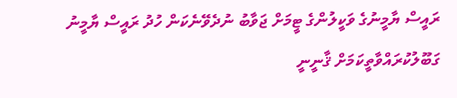ރައީސް ޔާމީނުގެ ވަކީލުންގެ ޓީމަށް ޖަވާބު ނުދެވޭނެކަން ހުދު ރައީސް ޔާމީނު ގަބޫލުކުރައްވާތީކަމަށް ޤާނީނީ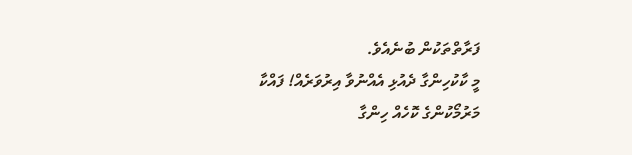ފަރާތްތަކުން ބުނެއެވެ.
މީ ކާކުހިންގާ ދެއުޅި އެއްނުވާ އިރުވަރެއް! ފައްކާ މަރުމޯކުންގެ ކޮހެއް ހިންގާ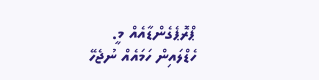ޕްރޮޕެގެންޑާއެއް މީ.
ހެޑްލައިން ހަމައެއް ނުޖެހޭ